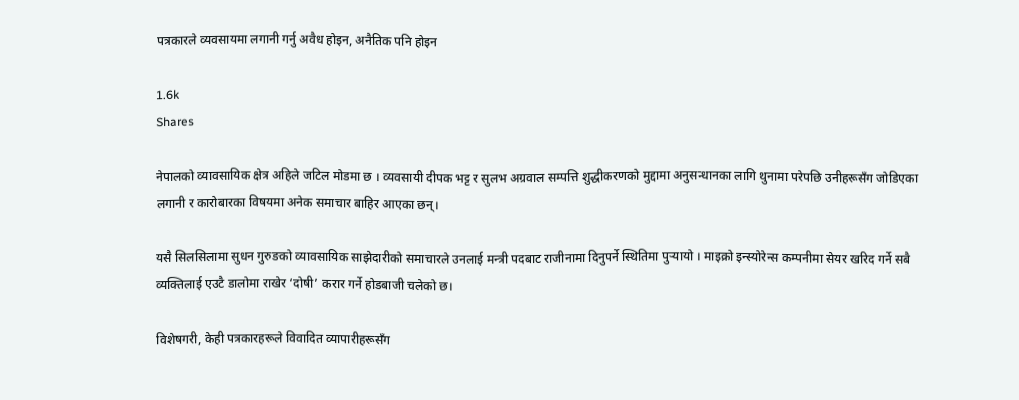पत्रकारले व्यवसायमा लगानी गर्नु अवैध होइन, अनैतिक पनि होइन

1.6k
Shares

नेपालको व्यावसायिक क्षेत्र अहिले जटिल मोडमा छ । व्यवसायी दीपक भट्ट र सुलभ अग्रवाल सम्पत्ति शुद्धीकरणको मुद्दामा अनुसन्धानका लागि थुनामा परेपछि उनीहरूसँग जोडिएका लगानी र कारोबारका विषयमा अनेक समाचार बाहिर आएका छन्।

यसै सिलसिलामा सुधन गुरुङको व्यावसायिक साझेदारीको समाचारले उनलाई मन्त्री पदबाट राजीनामा दिनुपर्ने स्थितिमा पुर्‍यायो । माइक्रो इन्स्योरेन्स कम्पनीमा सेयर खरिद गर्ने सबै व्यक्तिलाई एउटै डालोमा राखेर ‘दोषी’ करार गर्ने होडबाजी चलेको छ।

विशेषगरी, केही पत्रकारहरूले विवादित व्यापारीहरूसँग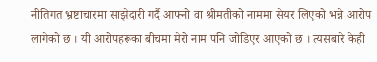नीतिगत भ्रष्टाचारमा साझेदारी गर्दै आफ्नो वा श्रीमतीको नाममा सेयर लिएको भन्ने आरोप लागेको छ । यी आरोपहरूका बीचमा मेरो नाम पनि जोडिएर आएको छ । त्यसबारे केही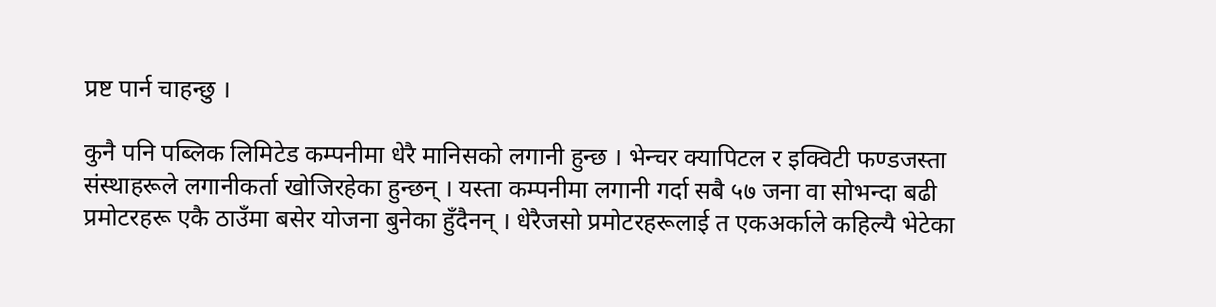प्रष्ट पार्न चाहन्छु ।

कुनै पनि पब्लिक लिमिटेड कम्पनीमा धेरै मानिसको लगानी हुन्छ । भेन्चर क्यापिटल र इक्विटी फण्डजस्ता संस्थाहरूले लगानीकर्ता खोजिरहेका हुन्छन् । यस्ता कम्पनीमा लगानी गर्दा सबै ५७ जना वा सोभन्दा बढी प्रमोटरहरू एकै ठाउँमा बसेर योजना बुनेका हुँदैनन् । धेरैजसो प्रमोटरहरूलाई त एकअर्काले कहिल्यै भेटेका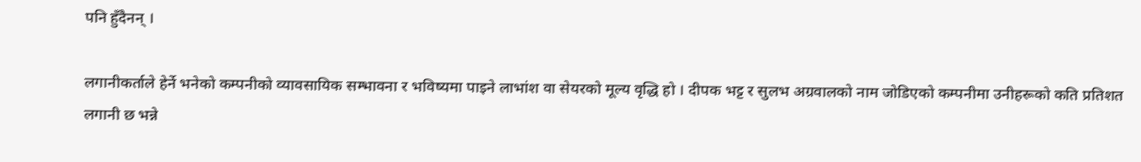पनि हुँदैनन् ।

लगानीकर्ताले हेर्ने भनेको कम्पनीको व्यावसायिक सम्भावना र भविष्यमा पाइने लाभांश वा सेयरको मूल्य वृद्धि हो । दीपक भट्ट र सुलभ अग्रवालको नाम जोडिएको कम्पनीमा उनीहरूको कति प्रतिशत लगानी छ भन्ने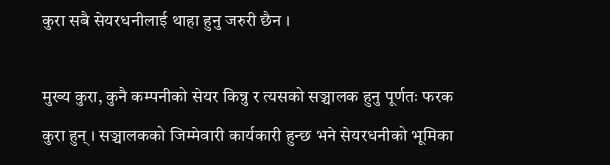कुरा सबै सेयरधनीलाई थाहा हुनु जरुरी छैन ।

मुख्य कुरा, कुनै कम्पनीको सेयर किन्नु र त्यसको सञ्चालक हुनु पूर्णतः फरक कुरा हुन् । सञ्चालकको जिम्मेवारी कार्यकारी हुन्छ भने सेयरधनीको भूमिका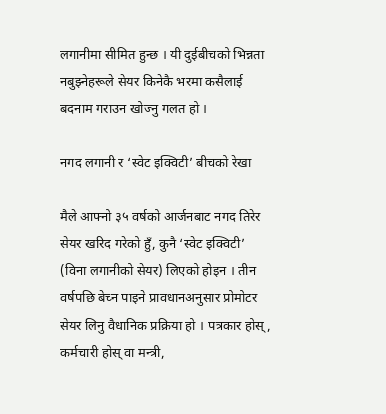लगानीमा सीमित हुन्छ । यी दुईबीचको भिन्नता नबुझ्नेहरूले सेयर किनेकै भरमा कसैलाई बदनाम गराउन खोज्नु गलत हो ।

नगद लगानी र ‘स्वेट इक्विटी’ बीचको रेखा

मैले आफ्नो ३५ वर्षको आर्जनबाट नगद तिरेर सेयर खरिद गरेको हुँ, कुनै ‘स्वेट इक्विटी’ (विना लगानीको सेयर) लिएको होइन । तीन वर्षपछि बेच्न पाइने प्रावधानअनुसार प्रोमोटर सेयर लिनु वैधानिक प्रक्रिया हो । पत्रकार होस्, कर्मचारी होस् वा मन्त्री,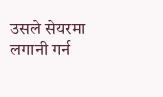उसले सेयरमा लगानी गर्न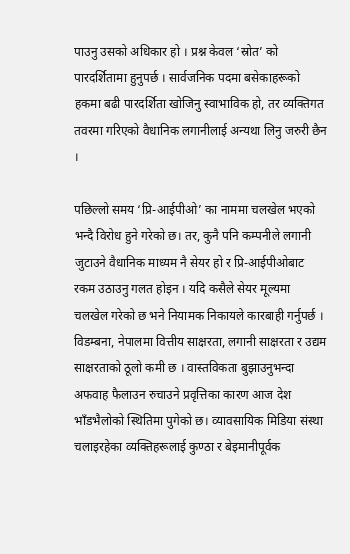पाउनु उसको अधिकार हो । प्रश्न केवल ‘स्रोत’ को पारदर्शितामा हुनुपर्छ । सार्वजनिक पदमा बसेकाहरूको हकमा बढी पारदर्शिता खोजिनु स्वाभाविक हो, तर व्यक्तिगत तवरमा गरिएको वैधानिक लगानीलाई अन्यथा लिनु जरुरी छैन ।

पछिल्लो समय ‘प्रि-आईपीओ’ का नाममा चलखेल भएको भन्दै विरोध हुने गरेको छ। तर, कुनै पनि कम्पनीले लगानी जुटाउने वैधानिक माध्यम नै सेयर हो र प्रि-आईपीओबाट रकम उठाउनु गलत होइन । यदि कसैले सेयर मूल्यमा चलखेल गरेको छ भने नियामक निकायले कारबाही गर्नुपर्छ । विडम्बना, नेपालमा वित्तीय साक्षरता, लगानी साक्षरता र उद्यम साक्षरताको ठूलो कमी छ । वास्तविकता बुझाउनुभन्दा अफवाह फैलाउन रुचाउने प्रवृत्तिका कारण आज देश भाँडभैलोको स्थितिमा पुगेको छ। व्यावसायिक मिडिया संस्था चलाइरहेका व्यक्तिहरूलाई कुण्ठा र बेइमानीपूर्वक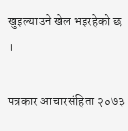खुइल्याउने खेल भइरहेको छ ।

पत्रकार आचारसंहिता २०७३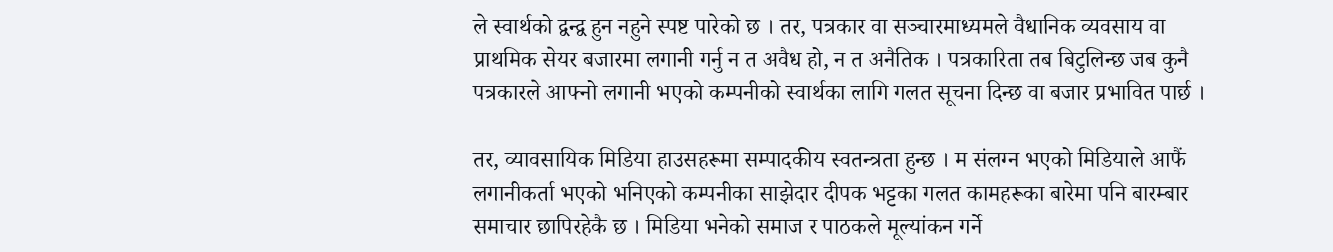ले स्वार्थको द्वन्द्व हुन नहुने स्पष्ट पारेको छ । तर, पत्रकार वा सञ्चारमाध्यमले वैधानिक व्यवसाय वा प्राथमिक सेयर बजारमा लगानी गर्नु न त अवैध हो, न त अनैतिक । पत्रकारिता तब बिटुलिन्छ जब कुनै पत्रकारले आफ्नो लगानी भएको कम्पनीको स्वार्थका लागि गलत सूचना दिन्छ वा बजार प्रभावित पार्छ ।

तर, व्यावसायिक मिडिया हाउसहरूमा सम्पादकीय स्वतन्त्रता हुन्छ । म संलग्न भएको मिडियाले आफैं लगानीकर्ता भएको भनिएको कम्पनीका साझेदार दीपक भट्टका गलत कामहरूका बारेमा पनि बारम्बार समाचार छापिरहेकै छ । मिडिया भनेको समाज र पाठकले मूल्यांकन गर्ने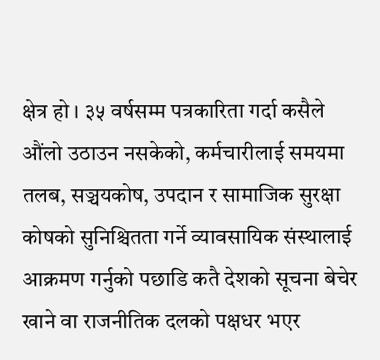क्षेत्र हो । ३५ वर्षसम्म पत्रकारिता गर्दा कसैले औंलो उठाउन नसकेको, कर्मचारीलाई समयमा तलब, सञ्चयकोष, उपदान र सामाजिक सुरक्षा कोषको सुनिश्चितता गर्ने व्यावसायिक संस्थालाई आक्रमण गर्नुको पछाडि कतै देशको सूचना बेचेर खाने वा राजनीतिक दलको पक्षधर भएर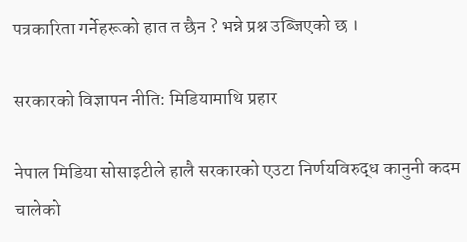पत्रकारिता गर्नेहरूको हात त छैन ? भन्ने प्रश्न उब्जिएको छ ।

सरकारको विज्ञापन नीति: मिडियामाथि प्रहार

नेपाल मिडिया सोसाइटीले हालै सरकारको एउटा निर्णयविरुद्ध कानुनी कदम चालेको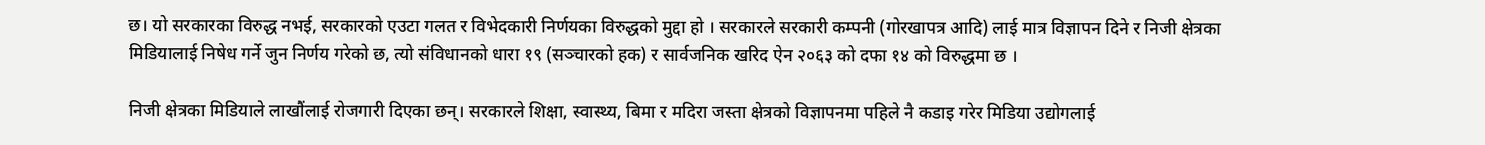छ। यो सरकारका विरुद्ध नभई, सरकारको एउटा गलत र विभेदकारी निर्णयका विरुद्धको मुद्दा हो । सरकारले सरकारी कम्पनी (गोरखापत्र आदि) लाई मात्र विज्ञापन दिने र निजी क्षेत्रका मिडियालाई निषेध गर्ने जुन निर्णय गरेको छ, त्यो संविधानको धारा १९ (सञ्चारको हक) र सार्वजनिक खरिद ऐन २०६३ को दफा १४ को विरुद्धमा छ ।

निजी क्षेत्रका मिडियाले लाखौंलाई रोजगारी दिएका छन्। सरकारले शिक्षा, स्वास्थ्य, बिमा र मदिरा जस्ता क्षेत्रको विज्ञापनमा पहिले नै कडाइ गरेर मिडिया उद्योगलाई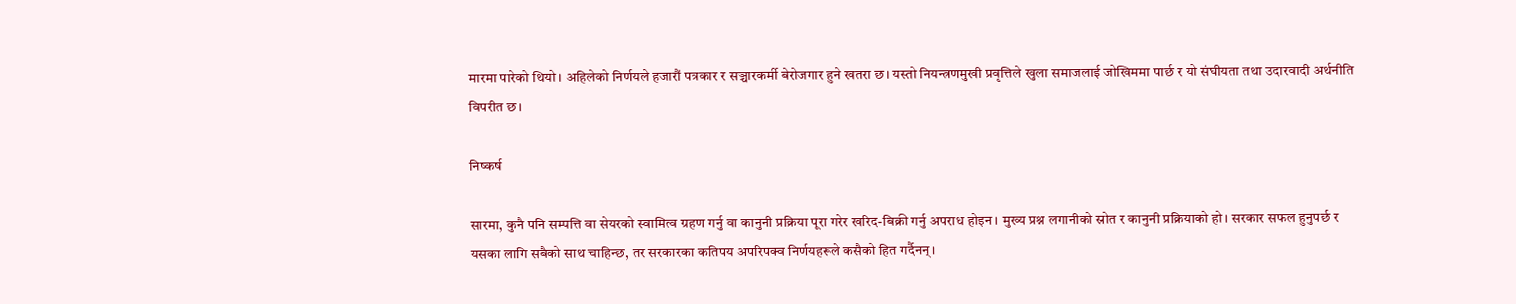मारमा पारेको थियो। अहिलेको निर्णयले हजारौं पत्रकार र सञ्चारकर्मी बेरोजगार हुने खतरा छ। यस्तो नियन्त्रणमुखी प्रवृत्तिले खुला समाजलाई जोखिममा पार्छ र यो संघीयता तथा उदारवादी अर्थनीति विपरीत छ।

निष्कर्ष

सारमा, कुनै पनि सम्पत्ति वा सेयरको स्वामित्व ग्रहण गर्नु वा कानुनी प्रक्रिया पूरा गरेर खरिद-बिक्री गर्नु अपराध होइन। मुख्य प्रश्न लगानीको स्रोत र कानुनी प्रक्रियाको हो। सरकार सफल हुनुपर्छ र यसका लागि सबैको साथ चाहिन्छ, तर सरकारका कतिपय अपरिपक्व निर्णयहरूले कसैको हित गर्दैनन्।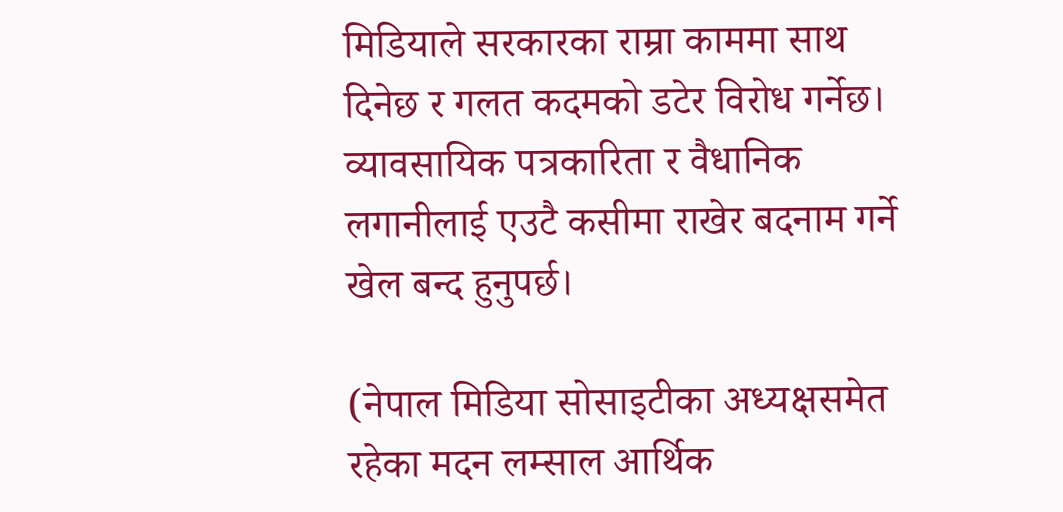मिडियाले सरकारका राम्रा काममा साथ दिनेछ र गलत कदमको डटेर विरोध गर्नेछ। व्यावसायिक पत्रकारिता र वैधानिक लगानीलाई एउटै कसीमा राखेर बदनाम गर्ने खेल बन्द हुनुपर्छ।

(नेपाल मिडिया सोसाइटीका अध्यक्षसमेत रहेका मदन लम्साल आर्थिक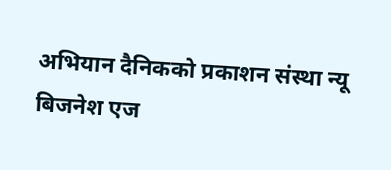अभियान दैनिकको प्रकाशन संस्था न्यू बिजनेश एज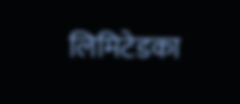लिमिटेडका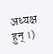अध्यक्ष हुन् ।)